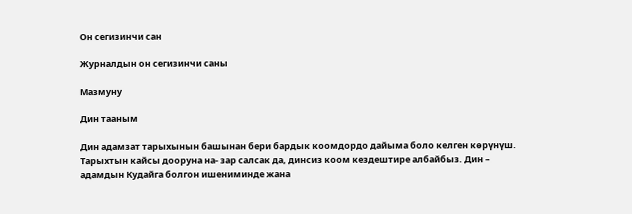Он сегизинчи сан

Журналдын он сегизинчи саны

Мазмуну

Дин тааным

Дин адамзат тарыхынын башынан бери бардык коомдордо дайыма боло келген көрүнүш. Тарыхтын кайсы дооруна на- зар салсак да, динсиз коом кездештире албайбыз. Дин – адамдын Кудайга болгон ишениминде жана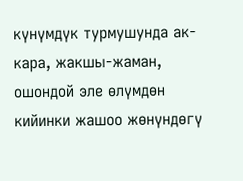күнүмдүк турмушунда ак-кара, жакшы-жаман, ошондой эле өлүмдөн кийинки жашоо жөнүндөгү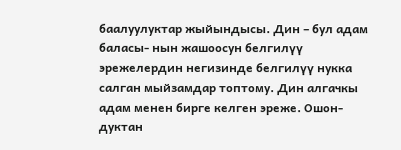баалуулуктар жыйындысы. Дин – бул адам баласы- нын жашоосун белгилүү эрежелердин негизинде белгилүү нукка салган мыйзамдар топтому. Дин алгачкы адам менен бирге келген эреже. Ошон- дуктан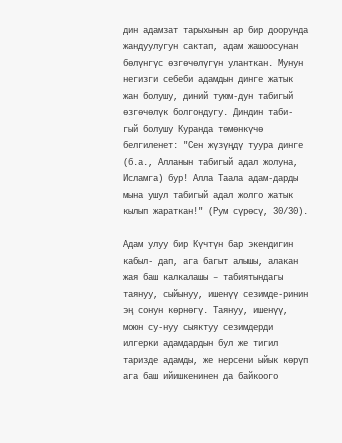дин адамзат тарыхынын ар бир доорунда жандуулугун сактап, адам жашоосунан бөлүнгүс өзгөчөлүгүн уланткан. Мунун негизги себеби адамдын динге жатык жан болушу, диний туюм-дун табигый өзгөчөлүк болгондугу. Диндин таби- гый болушу Куранда төмөнкүчө белгиленет: "Сен жүзүңдү туура динге (б.а., Алланын табигый адал жолуна, Исламга) бур! Алла Таала адам-дарды мына ушул табигый адал жолго жатык кылып жараткан!" (Рум сүрөсү, 30/30).

Адам улуу бир Күчтүн бар экендигин кабыл- дап, ага багыт алышы, алакан жая баш калкалашы – табиятындагы таянуу, сыйынуу, ишенүү сезимде-ринин эң сонун көрнөгү. Таянуу, ишенүү, моюн су-нуу сыяктуу сезимдерди илгерки адамдардын бул же тигил таризде адамды, же нерсени ыйык көрүп ага баш ийишкенинен да байкоого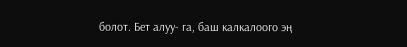болот. Бет алуу- га, баш калкалоого эң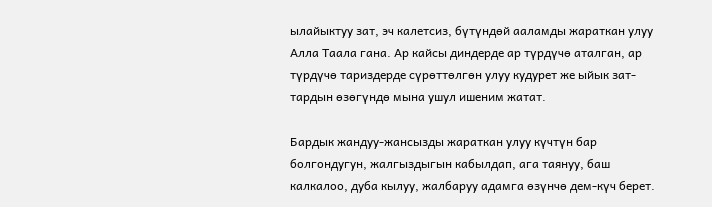ылайыктуу зат, эч калетсиз, бүтүндөй ааламды жараткан улуу Алла Таала гана. Ар кайсы диндерде ар түрдүчө аталган, ар түрдүчө тариздерде сүрөттөлгөн улуу кудурет же ыйык зат- тардын өзөгүндө мына ушул ишеним жатат.

Бардык жандуу-жансызды жараткан улуу күчтүн бар болгондугун, жалгыздыгын кабылдап, ага таянуу, баш калкалоо, дуба кылуу, жалбаруу адамга өзүнчө дем-күч берет.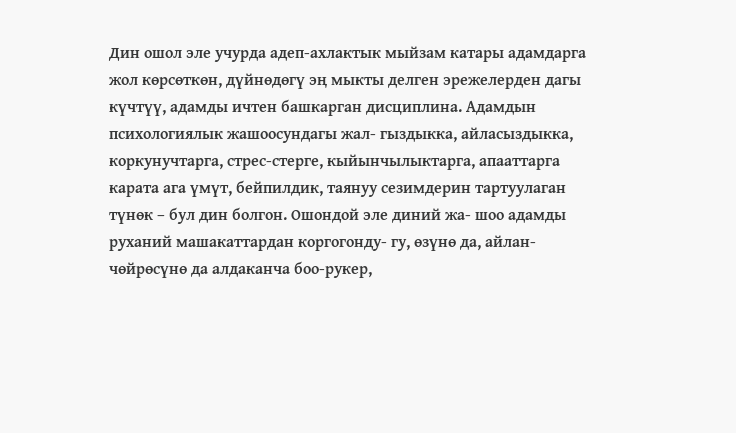Дин ошол эле учурда адеп-ахлактык мыйзам катары адамдарга жол көрсөткөн, дүйнөдөгү эң мыкты делген эрежелерден дагы күчтүү, адамды ичтен башкарган дисциплина. Адамдын психологиялык жашоосундагы жал- гыздыкка, айласыздыкка, коркунучтарга, стрес-стерге, кыйынчылыктарга, апааттарга карата ага үмүт, бейпилдик, таянуу сезимдерин тартуулаган түнөк – бул дин болгон. Ошондой эле диний жа- шоо адамды руханий машакаттардан коргогонду- гу, өзүнө да, айлан-чөйрөсүнө да алдаканча боо-рукер,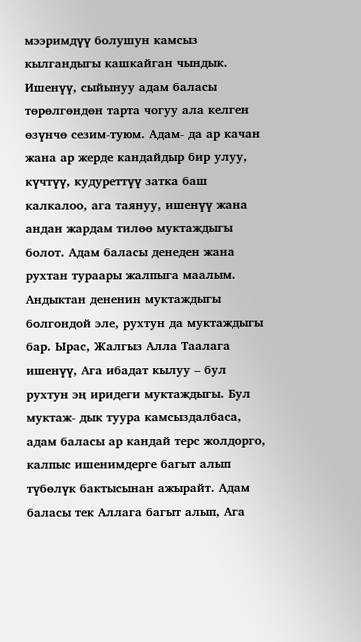мээримдүү болушун камсыз кылгандыгы кашкайган чындык. Ишенүү, сыйынуу адам баласы төрөлгөндөн тарта чогуу ала келген өзүнчө сезим-туюм. Адам- да ар качан жана ар жерде кандайдыр бир улуу, күчтүү, кудуреттүү затка баш калкалоо, ага таянуу, ишенүү жана андан жардам тилөө муктаждыгы болот. Адам баласы денеден жана рухтан тураары жалпыга маалым. Андыктан дененин муктаждыгы болгондой эле, рухтун да муктаждыгы бар. Ырас, Жалгыз Алла Таалага ишенүү, Ага ибадат кылуу – бул рухтун эң иридеги муктаждыгы. Бул муктаж- дык туура камсыздалбаса, адам баласы ар кандай терс жолдорго, калпыс ишенимдерге багыт алып түбөлүк бактысынан ажырайт. Адам баласы тек Аллага багыт алып, Ага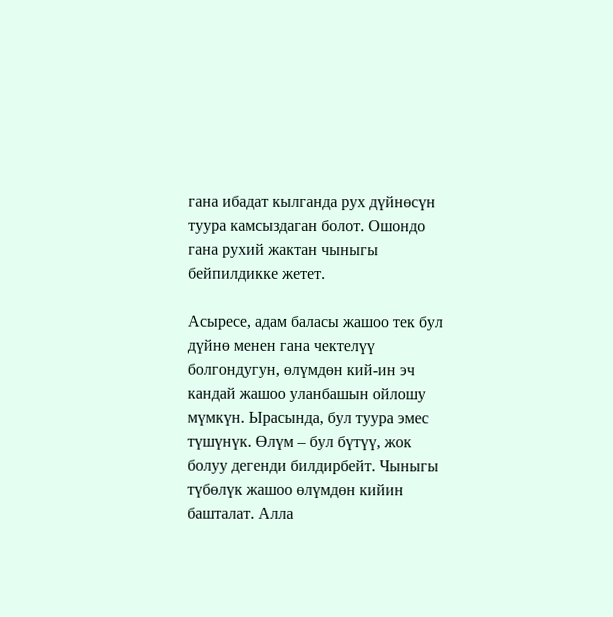гана ибадат кылганда рух дүйнөсүн туура камсыздаган болот. Ошондо гана рухий жактан чыныгы бейпилдикке жетет.

Асыресе, адам баласы жашоо тек бул дүйнө менен гана чектелүү болгондугун, өлүмдөн кий-ин эч кандай жашоо уланбашын ойлошу мүмкүн. Ырасында, бул туура эмес түшүнүк. Өлүм – бул бүтүү, жок болуу дегенди билдирбейт. Чыныгы түбөлүк жашоо өлүмдөн кийин башталат. Алла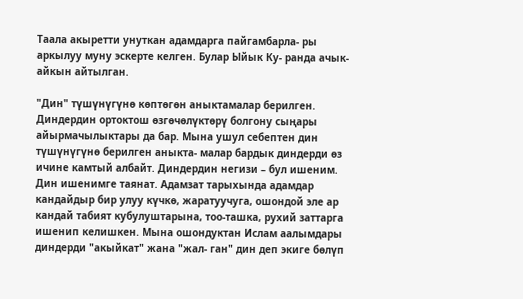Таала акыретти унуткан адамдарга пайгамбарла- ры аркылуу муну эскерте келген. Булар Ыйык Ку- ранда ачык-айкын айтылган.

"Дин" түшүнүгүнө көптөгөн аныктамалар берилген. Диндердин ортоктош өзгөчөлүктөрү болгону сыңары айырмачылыктары да бар. Мына ушул себептен дин түшүнүгүнө берилген аныкта- малар бардык диндерди өз ичине камтый албайт. Диндердин негизи – бул ишеним. Дин ишенимге таянат. Адамзат тарыхында адамдар кандайдыр бир улуу күчкө, жаратуучуга, ошондой эле ар кандай табият кубулуштарына, тоо-ташка, рухий заттарга ишенип келишкен. Мына ошондуктан Ислам аалымдары диндерди "акыйкат" жана "жал- ган" дин деп экиге бөлүп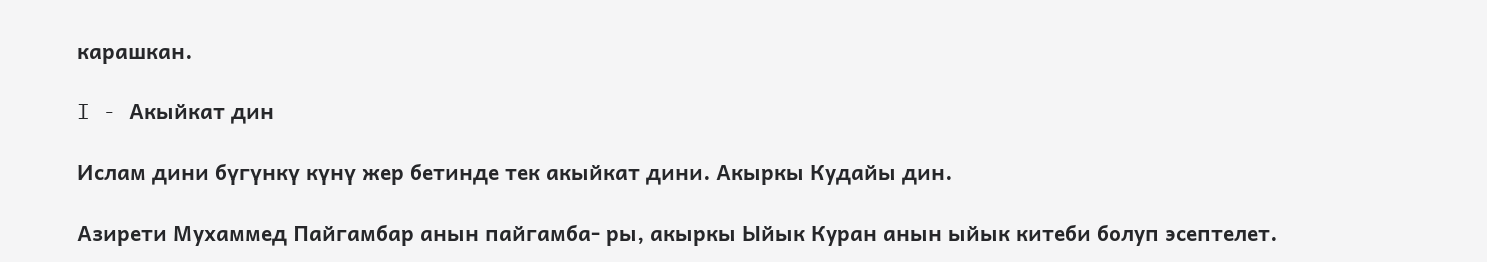карашкан.

I - Акыйкат дин

Ислам дини бүгүнкү күнү жер бетинде тек акыйкат дини. Акыркы Кудайы дин.

Азирети Мухаммед Пайгамбар анын пайгамба- ры, акыркы Ыйык Куран анын ыйык китеби болуп эсептелет.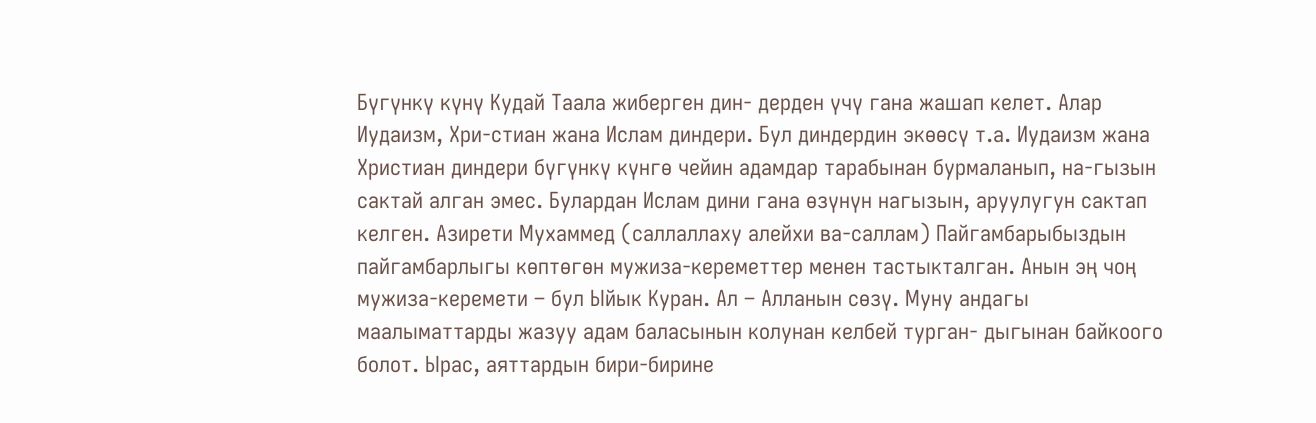Бүгүнкү күнү Кудай Таала жиберген дин- дерден үчү гана жашап келет. Алар Иудаизм, Хри-стиан жана Ислам диндери. Бул диндердин экөөсү т.а. Иудаизм жана Христиан диндери бүгүнкү күнгө чейин адамдар тарабынан бурмаланып, на-гызын сактай алган эмес. Булардан Ислам дини гана өзүнүн нагызын, аруулугун сактап келген. Азирети Мухаммед (саллаллаху алейхи ва-саллам) Пайгамбарыбыздын пайгамбарлыгы көптөгөн мужиза-кереметтер менен тастыкталган. Анын эң чоң мужиза-керемети – бул Ыйык Куран. Ал – Алланын сөзү. Муну андагы маалыматтарды жазуу адам баласынын колунан келбей турган- дыгынан байкоого болот. Ырас, аяттардын бири-бирине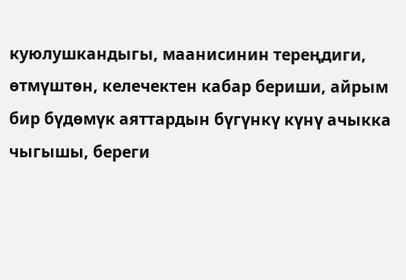куюлушкандыгы, маанисинин тереңдиги, өтмүштөн, келечектен кабар бериши, айрым бир бүдөмүк аяттардын бүгүнкү күнү ачыкка чыгышы, береги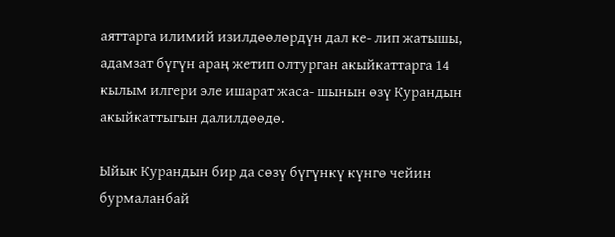аяттарга илимий изилдөөлөрдүн дал ке- лип жатышы, адамзат бүгүн араң жетип олтурган акыйкаттарга 14 кылым илгери эле ишарат жаса- шынын өзү Курандын акыйкаттыгын далилдөөдө.

Ыйык Курандын бир да сөзү бүгүнкү күнгө чейин бурмаланбай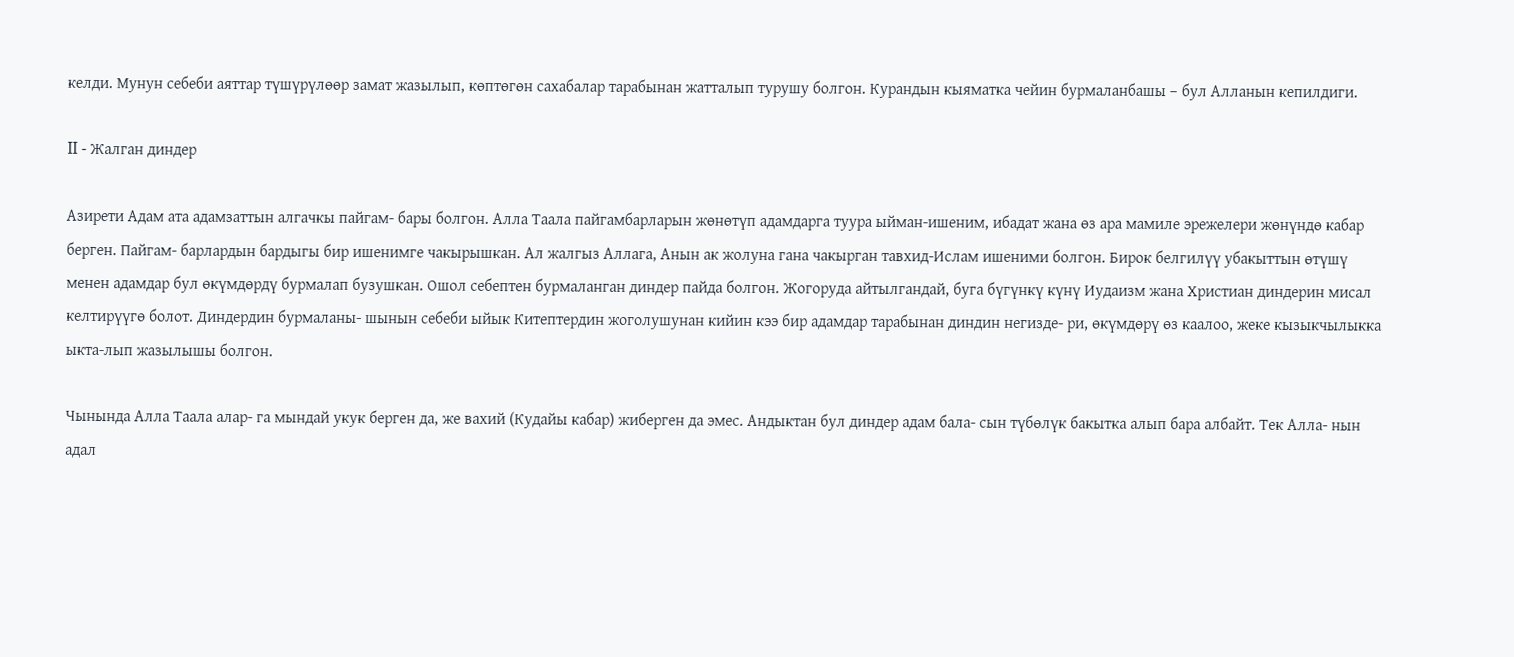келди. Мунун себеби аяттар түшүрүлөөр замат жазылып, көптөгөн сахабалар тарабынан жатталып турушу болгон. Курандын кыяматка чейин бурмаланбашы – бул Алланын кепилдиги.

II - Жалган диндер

Азирети Адам ата адамзаттын алгачкы пайгам- бары болгон. Алла Таала пайгамбарларын жөнөтүп адамдарга туура ыйман-ишеним, ибадат жана өз ара мамиле эрежелери жөнүндө кабар берген. Пайгам- барлардын бардыгы бир ишенимге чакырышкан. Ал жалгыз Аллага, Анын ак жолуна гана чакырган тавхид-Ислам ишеними болгон. Бирок белгилүү убакыттын өтүшү менен адамдар бул өкүмдөрдү бурмалап бузушкан. Ошол себептен бурмаланган диндер пайда болгон. Жогоруда айтылгандай, буга бүгүнкү күнү Иудаизм жана Христиан диндерин мисал келтирүүгө болот. Диндердин бурмаланы- шынын себеби ыйык Китептердин жоголушунан кийин кээ бир адамдар тарабынан диндин негизде- ри, өкүмдөрү өз каалоо, жеке кызыкчылыкка ыкта-лып жазылышы болгон.

Чынында Алла Таала алар- га мындай укук берген да, же вахий (Кудайы кабар) жиберген да эмес. Андыктан бул диндер адам бала- сын түбөлүк бакытка алып бара албайт. Тек Алла- нын адал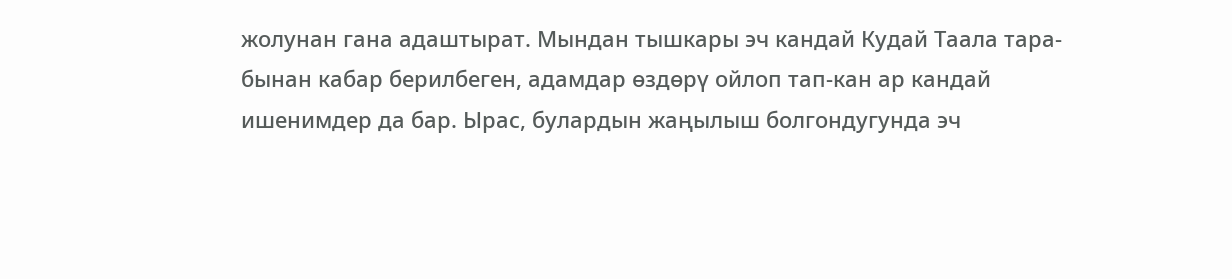жолунан гана адаштырат. Мындан тышкары эч кандай Кудай Таала тара- бынан кабар берилбеген, адамдар өздөрү ойлоп тап-кан ар кандай ишенимдер да бар. Ырас, булардын жаңылыш болгондугунда эч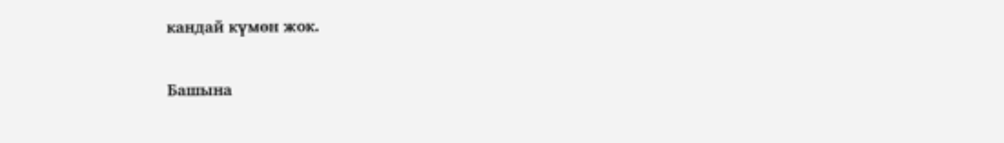кандай күмөн жок.

Башына